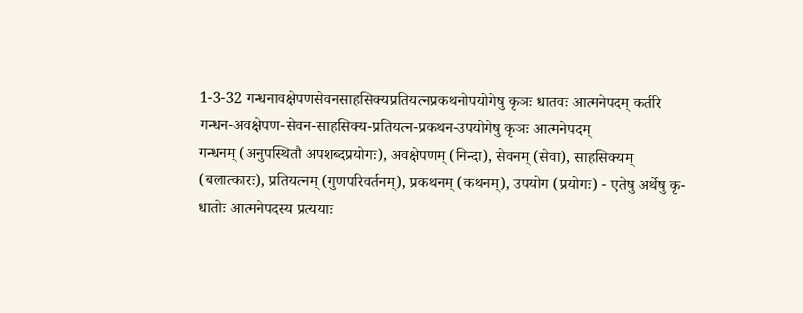1-3-32 गन्धनावक्षेपणसेवनसाहसिक्यप्रतियत्नप्रकथनोपयोगेषु कृञः धातवः आत्मनेपदम् कर्तरि
गन्धन-अवक्षेपण-सेवन-साहसिक्य-प्रतियत्न-प्रकथन-उपयोगेषु कृञः आत्मनेपदम्
गन्धनम् (अनुपस्थितौ अपशब्दप्रयोगः), अवक्षेपणम् (निन्दा), सेवनम् (सेवा), साहसिक्यम् (बलात्कारः), प्रतियत्नम् (गुणपरिवर्तनम्), प्रकथनम् (कथनम्), उपयोग (प्रयोगः) - एतेषु अर्थेषु कृ-धातोः आत्मनेपदस्य प्रत्ययाः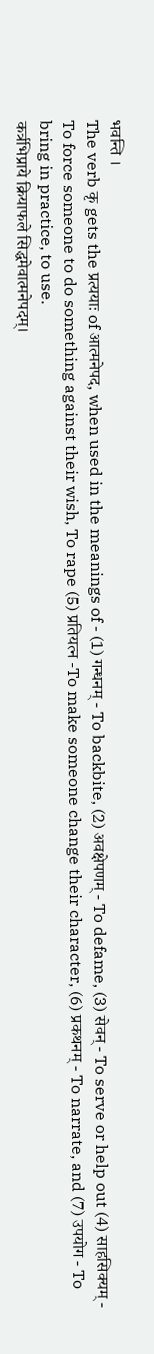भवन्ति ।
The verb कृ gets the प्रत्ययाः of आत्मनेपद, when used in the meanings of - (1) गन्धनम् - To backbite, (2) अवक्षेपणम् - To defame, (3) सेवन् - To serve or help out (4) साहसिक्यम् - To force someone to do something against their wish, To rape (5) प्रतियत्न -To make someone change their character, (6) प्रकथनम् - To narrate, and (7) उपयोग - To bring in practice, to use.
कर्त्रभिप्राये क्रियाफले सिद्धमेवात्मनेपदम्।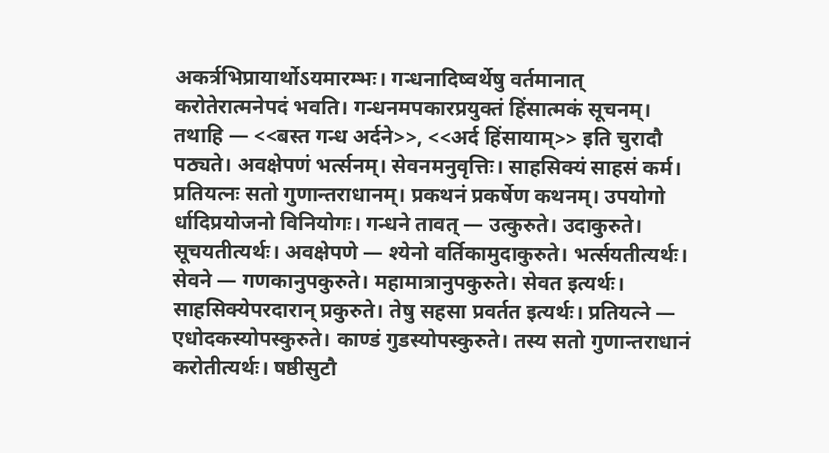अकर्त्रभिप्रायार्थोऽयमारम्भः। गन्धनादिष्वर्थेषु वर्तमानात् करोतेरात्मनेपदं भवति। गन्धनमपकारप्रयुक्तं हिंसात्मकं सूचनम्। तथाहि — <<बस्त गन्ध अर्दने>>, <<अर्द हिंसायाम्>> इति चुरादौ पठ्यते। अवक्षेपणं भर्त्सनम्। सेवनमनुवृत्तिः। साहसिक्यं साहसं कर्म। प्रतियत्नः सतो गुणान्तराधानम्। प्रकथनं प्रकर्षेण कथनम्। उपयोगो र्धादिप्रयोजनो विनियोगः। गन्धने तावत् — उत्कुरुते। उदाकुरुते। सूचयतीत्यर्थः। अवक्षेपणे — श्येनो वर्तिकामुदाकुरुते। भर्त्सयतीत्यर्थः। सेवने — गणकानुपकुरुते। महामात्रानुपकुरुते। सेवत इत्यर्थः। साहसिक्येपरदारान् प्रकुरुते। तेषु सहसा प्रवर्तत इत्यर्थः। प्रतियत्ने — एधोदकस्योपस्कुरुते। काण्डं गुडस्योपस्कुरुते। तस्य सतो गुणान्तराधानं करोतीत्यर्थः। षष्ठीसुटौ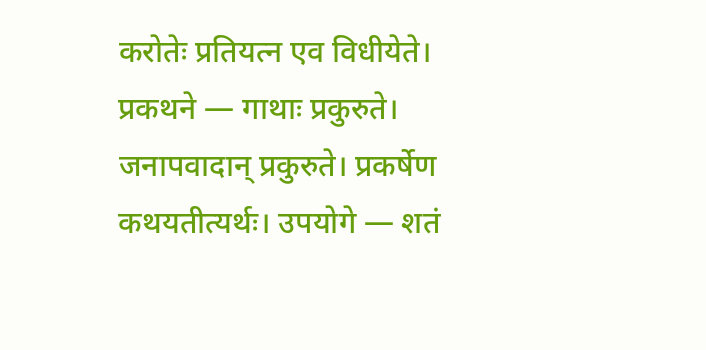करोतेः प्रतियत्न एव विधीयेते। प्रकथने — गाथाः प्रकुरुते। जनापवादान् प्रकुरुते। प्रकर्षेण कथयतीत्यर्थः। उपयोगे — शतं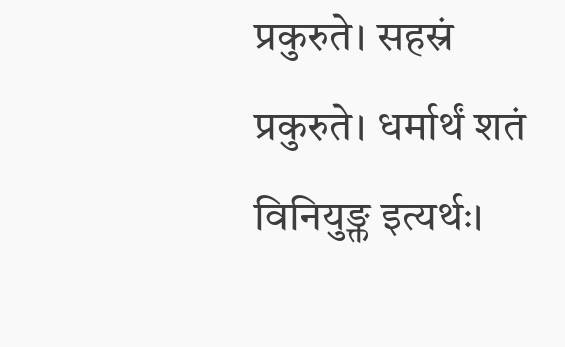प्रकुरुते। सहस्रं प्रकुरुते। धर्मार्थं शतं विनियुङ्क्त इत्यर्थः।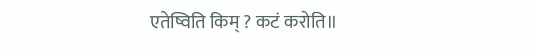एतेष्विति किम् ? कटं करोति॥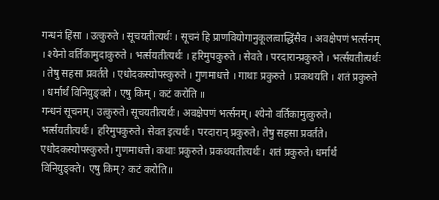गन्धनं हिंसा । उत्कुरुते । सूचयतीत्यर्थः । सूचनं हि प्राणवियोगानुकूलत्वाद्धिंसैव । अवक्षेपणं भर्त्सनम् । श्येनो वर्तिकामुदाकुरुते । भर्त्सयतीत्यर्थः । हरिमुपकुरुते । सेवते । परदारान्प्रकुरुते । भर्त्सयतीत्यर्थः । तेषु सहसा प्रवर्तते । एधोदकस्योपस्कुरुते । गुणमाधत्ते । गाथाः प्रकुरुते । प्रकथयति । शतं प्रकुरुते । धर्मार्थं विनियुङ्क्ते । एषु किम् । कटं करोति ॥
गन्धनं सूचनम्। उत्कुरुते। सूचयतीत्यर्थः। अवक्षेपणं भर्त्सनम्। श्येनो वर्तिकामुत्कुरुते। भर्त्सयतीत्यर्थः। हरिमुपकुरुते। सेवत इत्यर्थः। परदारान् प्रकुरुते। तेषु सहसा प्रवर्तते। एधोदकस्योपस्कुरुते। गुणमाधत्ते। कथाः प्रकुरुते। प्रकथयतीत्यर्थः। शतं प्रकुरुते। धर्मार्थं विनियुङ्क्ते। एषु किम्? कटं करोति॥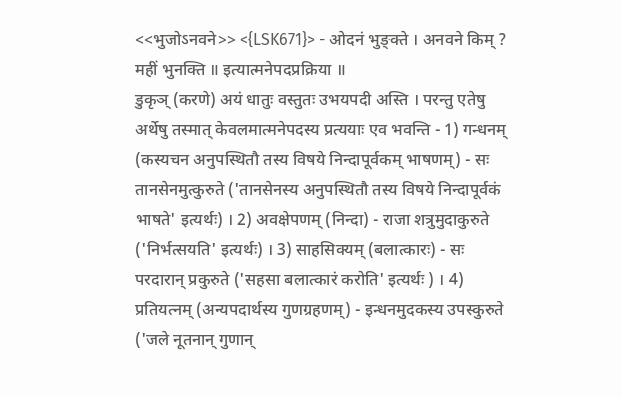<<भुजोऽनवने>> <{LSK671}> - ओदनं भुङ्क्ते । अनवने किम् ? महीं भुनक्ति ॥ इत्यात्मनेपदप्रक्रिया ॥
डुकृञ् (करणे) अयं धातुः वस्तुतः उभयपदी अस्ति । परन्तु एतेषु अर्थेषु तस्मात् केवलमात्मनेपदस्य प्रत्ययाः एव भवन्ति - 1) गन्धनम् (कस्यचन अनुपस्थितौ तस्य विषये निन्दापूर्वकम् भाषणम्) - सः तानसेनमुत्कुरुते ('तानसेनस्य अनुपस्थितौ तस्य विषये निन्दापूर्वकं भाषते' इत्यर्थः) । 2) अवक्षेपणम् (निन्दा) - राजा शत्रुमुदाकुरुते ('निर्भत्सयति' इत्यर्थः) । 3) साहसिक्यम् (बलात्कारः) - सः परदारान् प्रकुरुते ('सहसा बलात्कारं करोति' इत्यर्थः ) । 4) प्रतियत्नम् (अन्यपदार्थस्य गुणग्रहणम्) - इन्धनमुदकस्य उपस्कुरुते ('जले नूतनान् गुणान्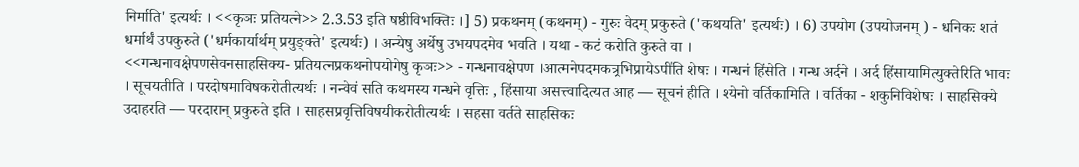निर्माति' इत्यर्थः । <<कृञः प्रतियत्ने>> 2.3.53 इति षष्ठीविभक्तिः ।] 5) प्रकथनम् (कथनम्) - गुरुः वेदम् प्रकुरुते ('कथयति' इत्यर्थः) । 6) उपयोग (उपयोजनम् ) - धनिकः शतं धर्मार्थं उपकुरुते ('धर्मकार्यार्थम् प्रयुङ्क्ते' इत्यर्थः) । अन्येषु अर्थेषु उभयपदमेव भवति । यथा - कटं करोति कुरुते वा ।
<<गन्धनावक्षेपणसेवनसाहसिक्य- प्रतियत्नप्रकथनोपयोगेषु कृञः>> - गन्धनावक्षेपण ।आत्मनेपदमकत्र्रभिप्रायेऽपी॑ति शेषः । गन्धनं हिंसेति । गन्ध अर्दने । अर्द हिंसायामित्युक्तेरिति भावः । सूचयतीति । परदोषमाविषकरोतीत्यर्थः । नन्वेवं सति कथमस्य गन्धने वृत्तिः , हिंसाया असत्त्वादित्यत आह — सूचनं हीति । श्येनो वर्तिकामिति । वर्तिका - शकुनिविशेषः । साहसिक्ये उदाहरति — परदारान् प्रकुरुते इति । साहसप्रवृत्तिविषयीकरोतीत्यर्थः । सहसा वर्तते साहसिकः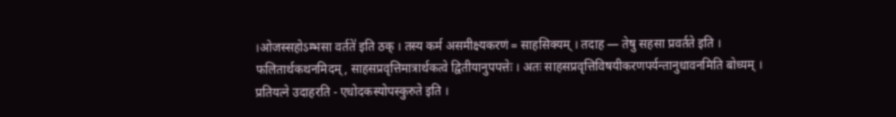।ओजस्सहोऽम्भसा वर्तते॑ इति ठक् । तस्य कर्म असमीक्ष्यकरणं = साहसिक्यम् । तदाह — तेषु सहसा प्रवर्तते इति । फलितार्थकथनमिदम्, साहसप्रवृत्तिमात्रार्थकत्वे द्वितीयानुपपत्तेः । अतः साहसप्रवृत्तिविषयीकरणपर्यन्तानुधावनमिति बोध्यम् । प्रतियत्ने उदाहरति - एधोदकस्योपस्कुरुते इति ।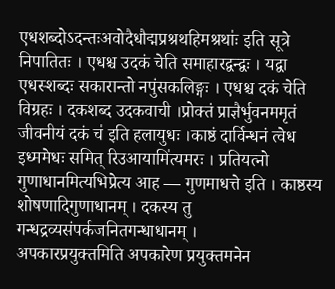एधशब्दोऽदन्तःअवोदैधौद्मप्रश्रथहिमश्रथाः॑ इति सूत्रे निपातितः । एधश्च उदकं चेति समाहारद्वन्द्वः । यद्वा एधस्शब्दः सकारान्तो नपुंसकलिङ्गः । एधश्च दकं चेति विग्रहः । दकशब्द उदकवाची ।प्रोक्तं प्राज्ञैर्भुवनममृतं जीवनीयं दकं च॑ इति हलायुधः ।काष्ठं दार्विन्धनं त्वेध इध्ममेधः समित् रिउआयामि॑त्यमरः । प्रतियत्नो गुणाधानमित्यभिप्रेत्य आह — गुणमाधत्ते इति । काष्ठस्य शोषणादिगुणाधानम् । दकस्य तु गन्धद्रव्यसंपर्कजनितगन्धाधानम् ।
अपकारप्रयुक्तमिति अपकारेण प्रयुक्तमनेन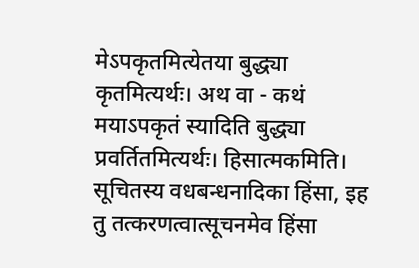मेऽपकृतमित्येतया बुद्ध्या कृतमित्यर्थः। अथ वा - कथं मयाऽपकृतं स्यादिति बुद्ध्या प्रवर्तितमित्यर्थः। हिसात्मकमिति। सूचितस्य वधबन्धनादिका हिंसा, इह तु तत्करणत्वात्सूचनमेव हिंसा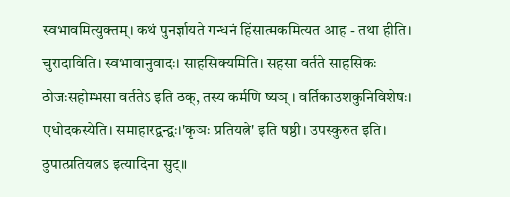स्वभावमित्युक्तम्। कथं पुनर्ज्ञायते गन्धनं हिंसात्मकमित्यत आह - तथा हीति। चुरादाविति। स्वभावानुवादः। साहसिक्यमिति। सहसा वर्तते साहसिकः ठोजःसहोम्भसा वर्ततेऽ इति ठक्, तस्य कर्मणि ष्यञ् । वर्तिकाउशकुनिविशेषः। एधोदकस्येति। समाहारद्वन्द्वः।'कृञः प्रतियत्ने' इति षष्ठी। उपस्कुरुत इति। ठुपात्प्रतियत्नऽ इत्यादिना सुट्॥